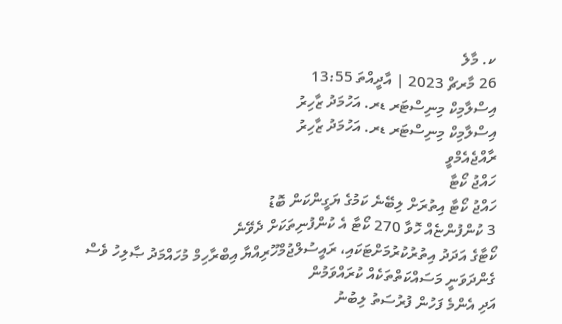ކ. މާލެ
26 މާރޗް 2023 | އާދީއްތަ 13:55
އިސްލާމިކް މިނިސްޓަރ ޑރ. އަހުމަދު ޒާހިރު
އިސްލާމިކް މިނިސްޓަރ ޑރ. އަހުމަދު ޒާހިރު
ރާއްޖެއެމްވީ
ހައްޖު ކޯޓާ
ހައްޖު ކޯޓާ އިތުރަށް ލިބޭނެ ކަމުގެ ޔަގީންކަން ބޮޑު
3 ކުންފުންޏެއް ހޮވާ 270 ކޯޓާ އެ ކުންފުނިތަކަށް ދެވޭނެ
ކޯޓާގެ އަދަދު އިތުރުކުރުމަށްޓަކައި، ރައީސުލްޖުމްހޫރިއްޔާ އިބްރާހިމް މުހައްމަދު ޞާލިހު ވެސް ގެންދަވަނީ މަސައްކަތްތަކެއް ކުރައްވަމުން
އަދި އެންމެ ފަހުން ފުރުސަތު ލިބުނު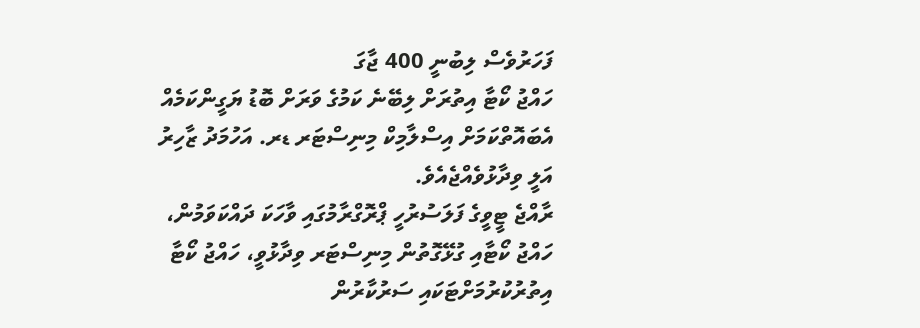ފަހަރުވެސް ލިބުނީ 400 ޖާގަ
ހައްޖު ކޯޓާ އިތުރަށް ލިބޭނެ ކަމުގެ ވަރަށް ބޮޑު ޔަގީންކަމެއް އެބައޮތްކަމަށް އިސްލާމިކް މިނިސްޓަރ ޑރ. އަހުމަދު ޒާހިރު އަލީ ވިދާޅުވެއްޖެއެވެ.
ރާއްޖެ ޓީވީގެ ފަލަސުރުހީ ޕްރޮގްރާމުގައި ވާހަކަ ދައްކަވަމުން، ހައްޖު ކޯޓާއި ގުޅޭގޮތުން މިނިސްޓަރ ވިދާޅުވީ، ހައްޖު ކޯޓާ އިތުރުކުރުމަށްޓަކައި ސަރުކާރުން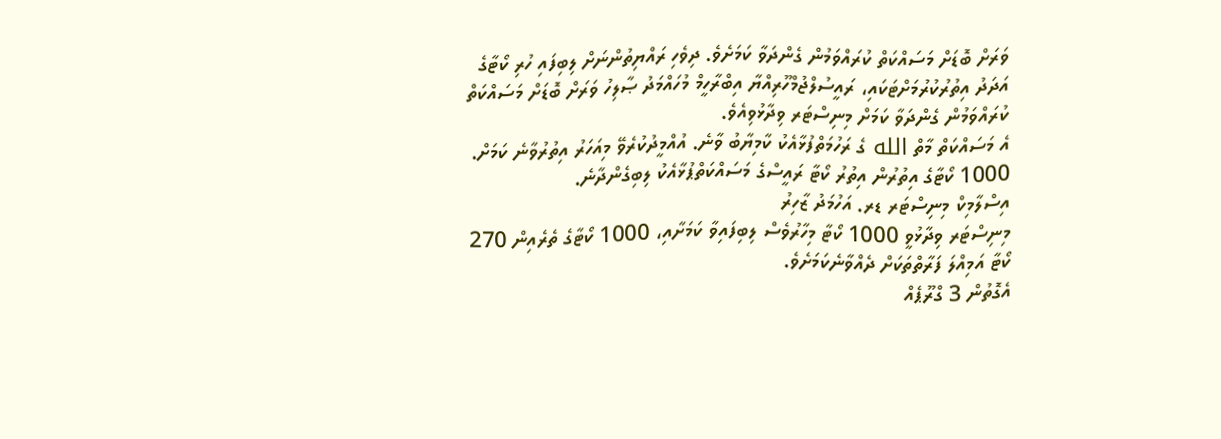ވަރަށް ބޮޑަށް މަސައްކަތް ކުރައްވަމުން ގެންދަވާ ކަމަށެވެ. ދިވެހި ރައްޔިތުންނަށް ލިބިފައި ހުރި ކޯޓާގެ އަދަދު އިތުރުކުރުމަށްޓަކައި، ރައީސުލްޖުމްހޫރިއްޔާ އިބްރާހީމް މުހައްމަދު ޞާލިހު ވަރަށް ބޮޑަށް މަސައްކަތް ކުރައްވަމުން ގެންދަވާ ކަމަށް މިނިސްޓަރ ވިދާޅުވިއެވެ.
އެ މަސައްކަތް މާތް الله ގެ ރަހުމަތްފުޅާއެކު ކާމިޔާބު ވާނެ. އުއްމީދުކުރެވޭ މިއަހަރު އިތުރުވާނެ ކަމަށް. 1000 ކޯޓާގެ އިތުރުން އިތުރު ކޯޓާ ރައީސްގެ މަސައްކަތްޕުޅާއެކު ލިބިގެންދާނެ.
އިސްލާމިކް މިނިސްޓަރ ޑރ. އަހުމަދު ޒާހިރު
މިނިސްޓަރ ވިދާޅުވީ 1000 ކޯޓާ މިހާރުވެސް ލިބިފައިވާ ކަމަށާއި، 1000 ކޯޓާގެ ތެރެއިން 270 ކޯޓާ އަމިއްލަ ފަރާތްތަކަށް ދެއްވާނެކަމަށެވެ.
އެގޮތުން 3 ގްރޫޕެއް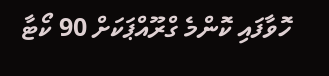ހޮވާފައި ކޮންމެ ގްރޫއްޕަކަށް 90 ކޯޓާ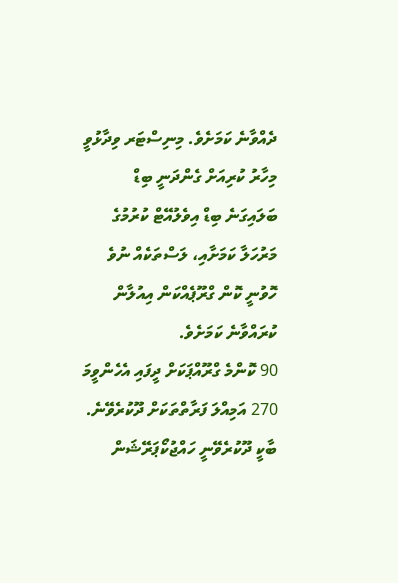ދެއްވާނެ ކަމަށެވެ. މިނިސްޓަރ ވިދާޅުވީ މިހާރު ކުރިއަށް ގެންދަނީ ބިޑް ބަލައިގަނެ ބިޑް އިވެލުއޭޓް ކުރުމުގެ މަރުހަލާ ކަމަށާއި، ލަސްތަކެއް ނުވެ ހޮވުނީ ކޮން ގްރޫޕެއްކަން އިއުލާން ކުރައްވާނެ ކަމަށެވެ.
90 ކޮންމެ ގްރޫއްޕަކަށް ދީފައި އެހެންވީމަ 270 އަމިއްލަ ފަރާތްތަކަށް ދޫކުރެވޭނެ. ބާކީ ދޫކުރެވޭނީ ހައްޖުކޯޕަރޭޝަން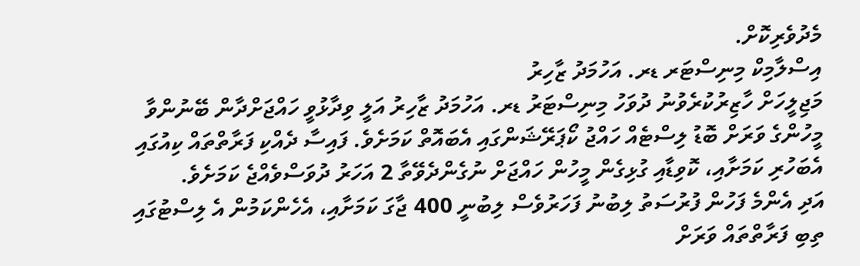މެދުވެރިކޮށް.
އިސްލާމިކް މިނިސްޓަރ ޑރ. އަހުމަދު ޒާހިރު
މަޖިލީހަށް ހާޒިރުކުރެވުނު ދުވަހު މިނިސްޓަރު ޑރ. އަހުމަދު ޒާހިރު އަލީ ވިދާޅުވީ ހައްޖަށްދާން ބޭނުންވާ މީހުންގެ ވަރަށް ބޮޑު ލިސްޓެއް ހައްޖު ކޯޕަރޭޝަންގައި އެބައޮތް ކަމަށެވެ. ފައިސާ ދެއްކި ފަރާތްތައް ކިއުގައި އެބަހުރި ކަމަށާއި، ކޮވިޑާއި ގުޅިގެން މީހުން ހައްޖަށް ނުގެންދެވޭތާ 2 އަހަރު ދުވަސްވެއްޖެ ކަމަށެވެ.
އަދި އެންމެ ފަހުން ފުރުސަތު ލިބުނު ފަހަރުވެސް ލިބުނީ 400 ޖާގަ ކަމަށާއި، އެހެންކަމުން އެ ލިސްޓުގައި ތިބި ފަރާތްތައް ވަރަށް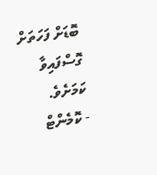ބޮޑަށް ފަހަތަށް ގޮސްފައިވާ ކަމަށެވެ.
- ކޮމެންޓް